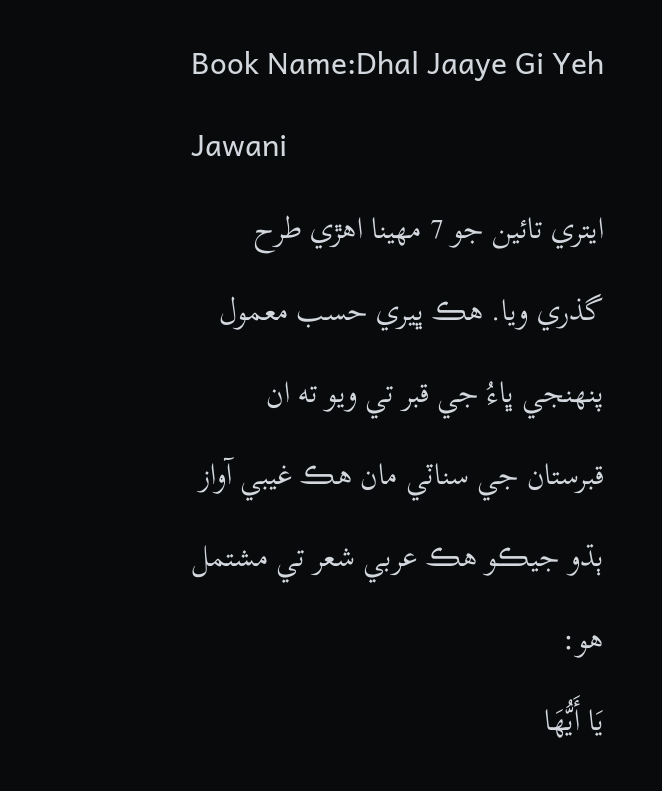Book Name:Dhal Jaaye Gi Yeh Jawani
ايتري تائين جو 7 مهينا اهڙي طرح گذري ويا. هڪ ڀيري حسب معمول پنهنجي ڀاءُ جي قبر تي ويو ته ان قبرستان جي سناٽي مان هڪ غيبي آواز ٻڌو جيڪو هڪ عربي شعر تي مشتمل هو:
يَا أَيُّهَا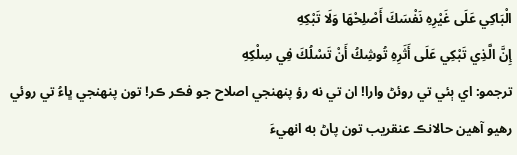الْبَاكِي عَلَى غَيْرِهِ نَفْسَكَ أَصْلِحْهَا وَلَا تَبْكِهِ
إِنَّ الَّذِي تَبْكِي عَلَى أَثَرِهِ تُوشِكُ أَنْ تَسْلُكَ فِي سِلْكِهِ
ترجمو: اي ٻئي تي روئڻ وارا! ان تي نه رؤ پنهنجي اصلاح جو فڪر ڪر! تون پنهنجي ڀاءُ تي روئي رهيو آهين حالانڪ عنقريب تون پاڻ به انهيءَ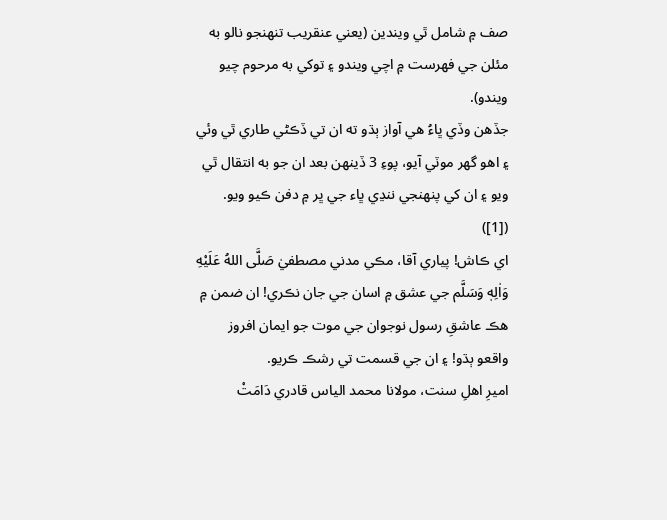صف ۾ شامل ٿي ويندين (يعني عنقريب تنهنجو نالو به مئلن جي فهرست ۾ اچي ويندو ۽ توکي به مرحوم چيو ويندو).
جڏهن وڏي ڀاءُ هي آواز ٻڌو ته ان تي ڏڪڻي طاري ٿي وئي ۽ اهو گھر موٽي آيو، پوءِ 3 ڏينهن بعد ان جو به انتقال ٿي ويو ۽ ان کي پنهنجي ننڍي ڀاء جي ڀر ۾ دفن ڪيو ويو. ([1])
اي ڪاش! پياري آقا، مڪي مدني مصطفيٰ صَلَّى اللهُ عَلَيْهِ وَاٰلِهٖ وَسَلَّم جي عشق ۾ اسان جي جان نڪري! ان ضمن ۾ هڪ عاشقِ رسول نوجوان جي موت جو ايمان افروز واقعو ٻڌو! ۽ ان جي قسمت تي رشڪ ڪريو.
اميرِ اهلِ سنت، مولانا محمد الياس قادري دَامَتْ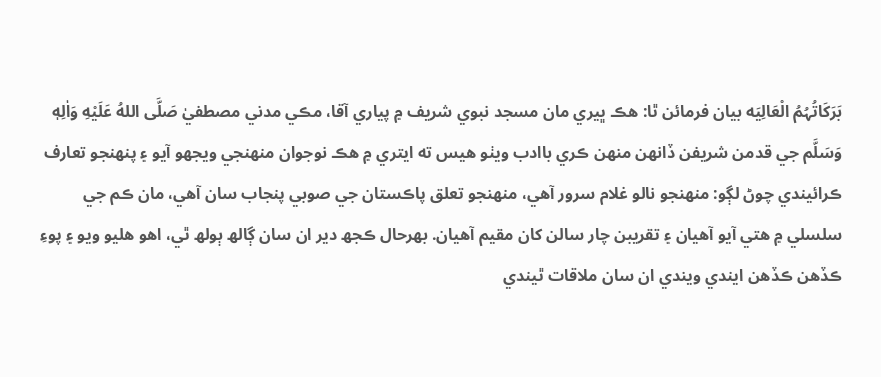بَرَکَاتُہُمُ الْعَالِیَه بيان فرمائن ٿا: هڪ ڀيري مان مسجد نبوي شريف ۾ پياري آقا، مڪي مدني مصطفيٰ صَلَّى اللهُ عَلَيْهِ وَاٰلِهٖ وَسَلَّم جي قدمن شريفن ڏانهن منهن ڪري باادب ويٺو هيس ته ايتري ۾ هڪ نوجوان منهنجي ويجھو آيو ۽ پنهنجو تعارف ڪرائيندي چوڻ لڳو: منهنجو نالو غلام سرور آهي، منهنجو تعلق پاڪستان جي صوبي پنجاب سان آهي، مان ڪم جي سلسلي ۾ هتي آيو آهيان ۽ تقريبن چار سالن کان مقيم آهيان. بهرحال ڪجھ دير ان سان ڳالھ ٻولھ ٿي، اهو هليو ويو ۽ پوءِ ڪڏهن ڪڏهن ايندي ويندي ان سان ملاقات ٿيندي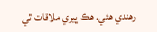رهندي هئي. هڪ ڀيري ملاقات ٿي